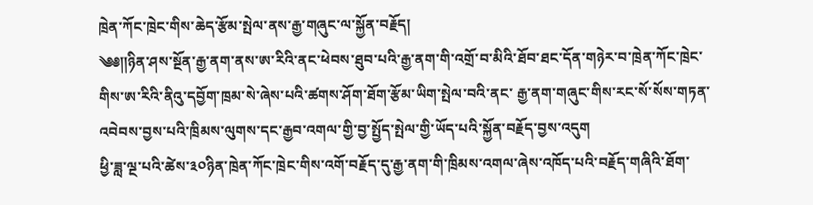ཁྲེན་ཀོང་ཁྲེང་གིས་ཆེད་རྩོམ་སྤེལ་ནས་རྒྱ་གཞུང་ལ་སྐྱོན་བརྗོད།
༄༅༎ཉིན་ཤས་སྔོན་རྒྱ་ནག་ནས་ཨ་རིའི་ནང་ཕེབས་ཐུབ་པའི་རྒྱ་ནག་གི་འགྲོ་བ་མིའི་ཐོབ་ཐང་དོན་གཉེར་བ་ཁྲེན་ཀོང་ཁྲེང་གིས་ཨ་རིའི་ནིའུ་དབྱོག་ཁྲམ་སེ་ཞེས་པའི་ཚགས་ཤོག་ཐོག་རྩོམ་ཡིག་སྤེལ་བའི་ནང་ རྒྱ་ནག་གཞུང་གིས་རང་སོ་སོས་གཏན་འབེབས་བྱས་པའི་ཁྲིམས་ལུགས་དང་རྒྱབ་འགལ་གྱི་བྱ་སྤྱོད་སྤེལ་གྱི་ཡོད་པའི་སྐྱོན་བརྗོད་བྱས་འདུག
ཕྱི་ཟླ་ལྔ་པའི་ཚེས་༣༠ཉིན་ཁྲེན་ཀོང་ཁྲེང་གིས་འགོ་བརྗོད་དུ་རྒྱ་ནག་གི་ཁྲིམས་འགལ་ཞེས་འཁོད་པའི་བརྗོད་གཞིའི་ཐོག་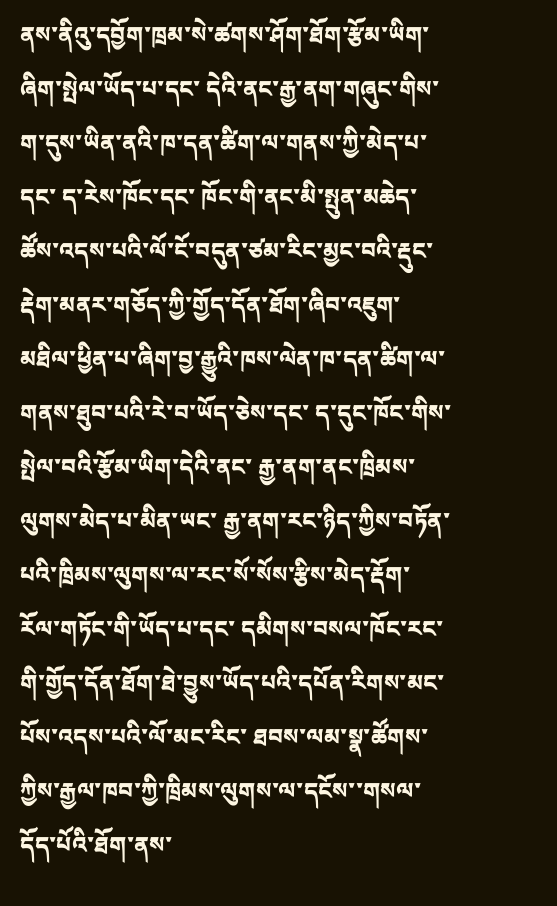ནས་ནིའུ་དབྱོག་ཁྲམ་སེ་ཚགས་ཤོག་ཐོག་རྩོམ་ཡིག་ཞིག་སྤེལ་ཡོད་པ་དང་ དེའི་ནང་རྒྱ་ནག་གཞུང་གིས་ག་དུས་ཡིན་ནའི་ཁ་དན་ཚིག་ལ་གནས་ཀྱི་མེད་པ་དང་ ད་རེས་ཁོང་དང་ ཁོང་གི་ནང་མི་སྤུན་མཆེད་ཚོས་འདས་པའི་ལོ་ངོ་བདུན་ཙམ་རིང་མྱང་བའི་རྡུང་རྡེག་མནར་གཅོད་ཀྱི་གྱོད་དོན་ཐོག་ཞིབ་འཇུག་མཐིལ་ཕྱིན་པ་ཞིག་བྱ་རྒྱུའི་ཁས་ལེན་ཁ་དན་ཚིག་ལ་གནས་ཐུབ་པའི་རེ་བ་ཡོད་ཅེས་དང་ ད་དུང་ཁོང་གིས་སྤེལ་བའི་རྩོམ་ཡིག་དེའི་ནང་ རྒྱ་ནག་ནང་ཁྲིམས་ལུགས་མེད་པ་མིན་ཡང་ རྒྱ་ནག་རང་ཉིད་ཀྱིས་བཏོན་པའི་ཁྲིམས་ལུགས་ལ་རང་སོ་སོས་རྩིས་མེད་རྡོག་རོལ་གཏོང་གི་ཡོད་པ་དང་ དམིགས་བསལ་ཁོང་རང་གི་གྱོད་དོན་ཐོག་ཐེ་བྱུས་ཡོད་པའི་དཔོན་རིགས་མང་པོས་འདས་པའི་ལོ་མང་རིང་ ཐབས་ལམ་སྣ་ཚོགས་ཀྱིས་རྒྱལ་ཁབ་ཀྱི་ཁྲིམས་ལུགས་ལ་དངོས་་གསལ་དོད་པོའི་ཐོག་ནས་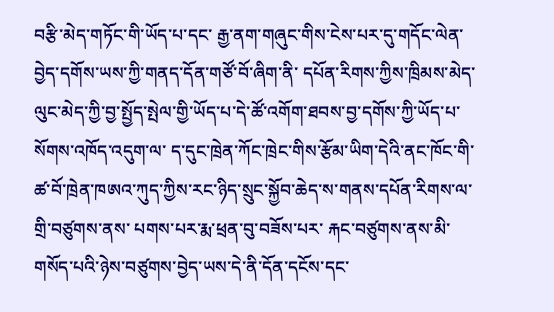བརྩི་མེད་གཏོང་གི་ཡོད་པ་དང་ རྒྱ་ནག་གཞུང་གིས་ངེས་པར་དུ་གདོང་ལེན་བྱེད་དགོས་ཡས་ཀྱི་གནད་དོན་གཙོ་བོ་ཞིག་ནི་ དཔོན་རིགས་ཀྱིས་ཁྲིམས་མེད་ལུང་མེད་ཀྱི་བྱ་སྤྱོད་སྤེལ་གྱི་ཡོད་པ་དེ་ཚོ་འགོག་ཐབས་བྱ་དགོས་ཀྱི་ཡོད་པ་སོགས་འཁོད་འདུག་ལ་ ད་དུང་ཁྲེན་ཀོང་ཁྲེང་གིས་རྩོམ་ཡིག་དེའི་ནང་ཁོང་གི་ཚ་བོ་ཁྲེན་ཁཨའ་ཀུད་ཀྱིས་རང་ཉིད་སྲུང་སྐྱོབ་ཆེད་ས་གནས་དཔོན་རིགས་ལ་གྲི་བཙུགས་ནས་ པགས་པར་རྨ་ཕྲན་བུ་བཟོས་པར་ རྐང་བཙུགས་ནས་མི་གསོད་པའི་ཉེས་བཙུགས་བྱེད་ཡས་དེ་ནི་དོན་དངོས་དང་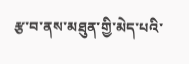རྩ་བ་ནས་མཐུན་གྱི་མེད་པའི་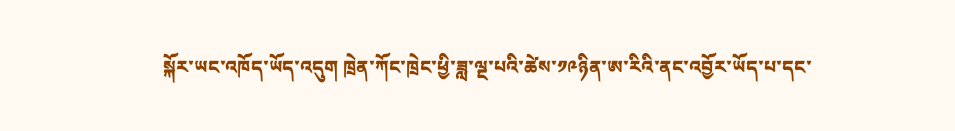སྐོར་ཡང་འཁོད་ཡོད་འདུག ཁྲེན་ཀོང་ཁྲེང་ཕྱི་ཟླ་ལྔ་པའི་ཚེས་༡༩ཉིན་ཨ་རིའི་ནང་འབྱོར་ཡོད་པ་དང་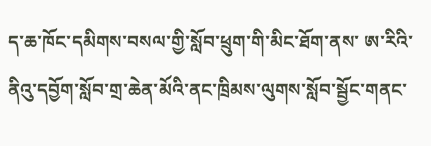ད་ཆ་ཁོང་དམིགས་བསལ་གྱི་སློབ་ཕྲུག་གི་མིང་ཐོག་ནས་ ཨ་རིའི་ནིའུ་དབྱོག་སློབ་གྲ་ཆེན་མོའི་ནང་ཁྲིམས་ལུགས་སློབ་སྦྱོང་གནང་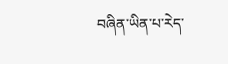བཞིན་ཡིན་པ་རེད་